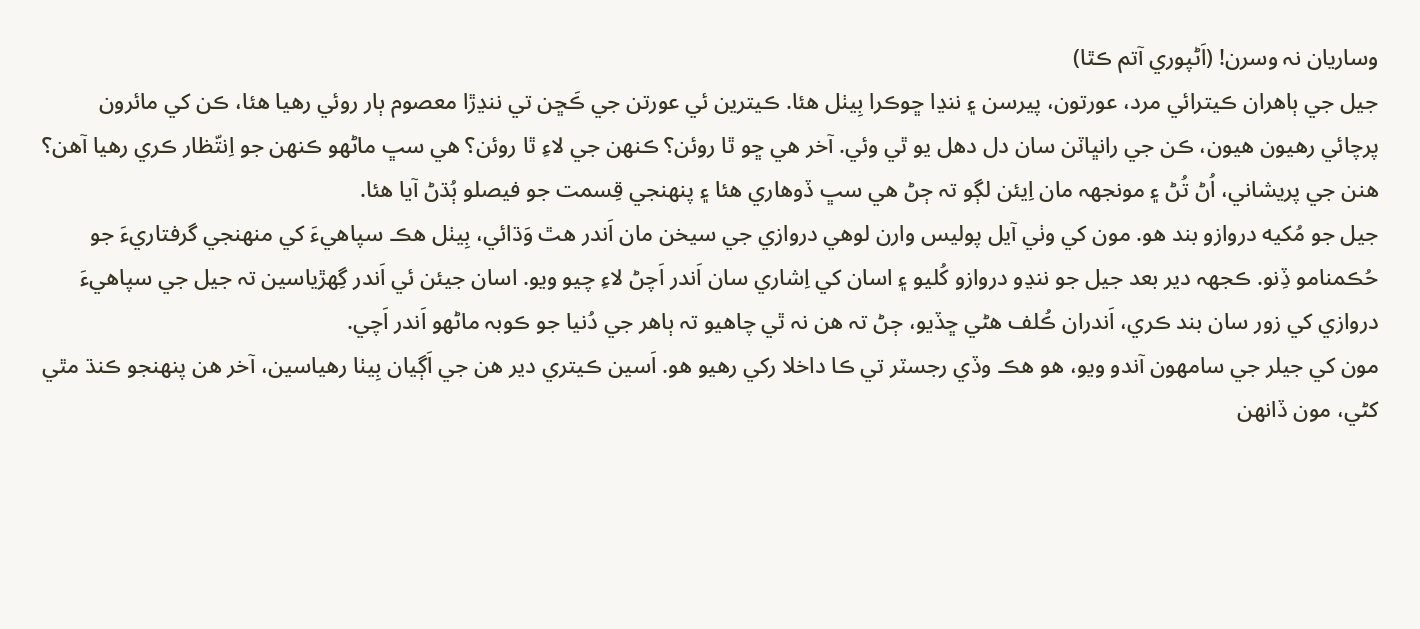وساريان نہ وسرن! (اَڻپوري آتم ڪٿا)
جيل جي ٻاهران ڪيترائي مرد، عورتون، پيرسن ۽ ننڍا ڇوڪرا بِيٺل هئا. ڪيترين ئي عورتن جي ڪَڇن تي ننڍڙا معصوم ٻار روئي رهيا هئا، ڪن کي مائرون پرچائي رهيون هيون، ڪن جي رانڀاٽن سان دل دھل يو ٿي وئي. آخر هي ڇو ٿا روئن؟ ڪنھن جي لاءِ ٿا روئن؟ هي سڀ ماڻھو ڪنھن جو اِنتّظار ڪري رهيا آهن؟ هنن جي پريشاني، اُڻ تُڻ ۽ مونجهہ مان اِيئن لڳو تہ ڄڻ هي سڀ ڏوهاري هئا ۽ پنھنجي قِسمت جو فيصلو ٻُڌڻ آيا هئا.
جيل جو مُکيه دروازو بند هو. مون کي وٺي آيل پوليس وارن لوهي دروازي جي سيخن مان اَندر هٿ وَڌائي، بِيٺل هڪ سپاهيءَ کي منھنجي گرفتاريءَ جو حُڪمنامو ڏِنو. ڪجهہ دير بعد جيل جو ننڍو دروازو کُليو ۽ اسان کي اِشاري سان اَندر اَچڻ لاءِ چيو ويو. اسان جيئن ئي اَندر گِهڙياسين تہ جيل جي سپاهيءَ دروازي کي زور سان بند ڪري، اَندران ڪُلف هڻي ڇڏيو، ڄڻ تہ هن نہ ٿي چاهيو تہ ٻاهر جي دُنيا جو ڪوبہ ماڻھو اَندر اَچي.
مون کي جيلر جي سامھون آندو ويو، هو هڪ وڏي رجسٽر تي ڪا داخلا رکي رهيو هو. اَسين ڪيتري دير هن جي اَڳيان بِيٺا رهياسين، آخر هن پنھنجو ڪنڌ مٿي کڻي، مون ڏانھن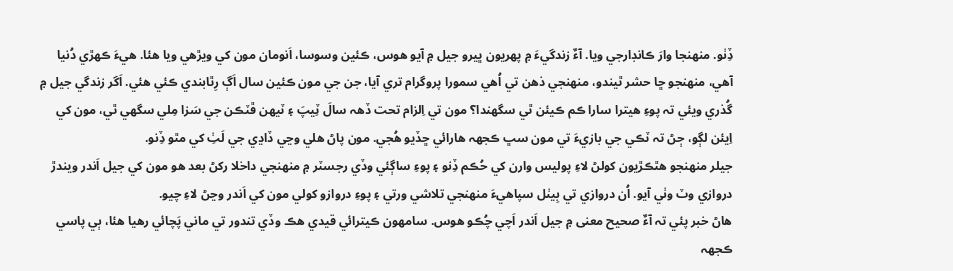ڏِٺو. منھنجا وارَ ڪانڊارجي ويا. آءٌ زندگيءَ ۾ پھريون ڀيرو جيل ۾ آيو هوس، ڪئين وسوسا، اَنومان مون کي ويڙهي ويا هئا. هيءَ ڪھڙي دُنيا آهي، منھنجو ڇا حشر ٿيندو، منھنجي ذهن تي اُهي سمورا پروگرام تري آيا، جن جي مون ڪئين سال اَڳ رِٿابندي ڪئي هئي. اَگر زندگي جيل ۾ گُذري ويئي تہ پوءِ هيترا سارا ڪم ڪيئن ٿي سگهندا؟ مون تي اِلزام تحت ڏھہ سالَ ٽِيپَ ۽ ٽيھن ڦٽڪن جي سَزا مِلي سگهي ٿي، مون کي اِيئن لڳو، ڄڻ تہ ٽڪي جي بازيءَ تي مون سڀ ڪجهہ هارائي ڇڏيو هُجي. مون پاڻ هلي وڃي ڏاڍي جي لَٺِ کي مٿو ڏِنو.
جيلر منھنجو هٿڪڙيون کولڻ لاءِ پوليس وارن کي حُڪم ڏِنو ۽ پوءِ ساڳئي وڏي رجسٽر ۾ منھنجي داخلا رکڻ بعد هو مون کي جيل اَندر ويندڙ دروازي وٽ وٺي آيو. اُن دروازي تي بِيٺل سپاهيءَ منھنجي تلاشي ورتي ۽ پوءِ دروازو کولي مون کي اَندر وڃڻ لاءِ چيو.
هاڻ خبر پئي تہ آءٌ صحيح معنى ۾ جيل اَندر اَچي چُڪو هوس. سامھون ڪيترائي قيدي هڪ وڏي تندور تي ماني پَچائي رهيا هئا، ٻي پاسي ڪجهہ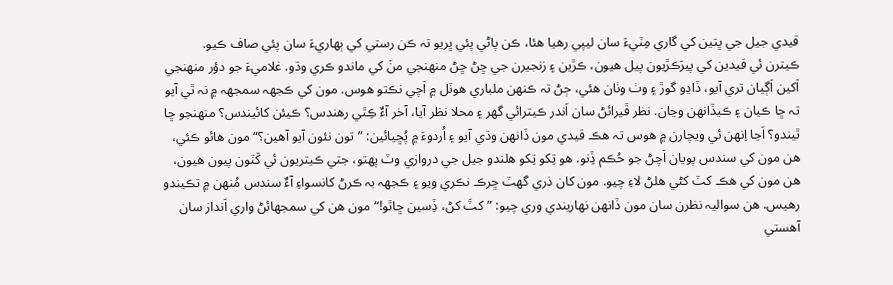قيدي جيل جي ڀتين کي گاري مِٽيءَ سان ليپي رهيا هئا، ڪن پاڻي پئي ڀريو تہ ڪن رستي کي ٻھاريءَ سان پئي صاف ڪيو.
ڪيترن ئي قيدين کي پيرَڪڙيون پيل هيون، ڪڙين ۽ زنجيرن جي ڇڻ ڇڻ منھنجي منَ کي ماندو ڪري وڌو. غلاميءَ جو دؤر منھنجي اَکين اَڳيان تري آيو، ڏاڍو گوڙ ۽ وٺ وٺان هئي، ڄڻ تہ ڪنھن ملباري هوٽل ۾ اَچي نڪتو هوس. مون کي ڪجهہ سمجهہ ۾ نہ ٿي آيو تہ ڇا ڪيان ۽ ڪيڏانھن وڃان. نظر ڦيرائڻ سان اَندر ڪيترائي گهر ۽ محلا نظر آيا، آخر آءٌ ڪِٿي رهندس؟ ڪيئن کائيندس؟ منھنجو ڇا ٿيندو؟ اَڃا اِنھن ئي ويچارن ۾ هوس تہ هڪ قيدي مون ڏانھن وڌي آيو ۽ اُردوءَ ۾ پُڇيائين: ”تون نئون آيو آهين؟“ مون هائو ڪئي، هن مون کي سندس پويان اَچڻ جو حُڪم ڏِنو. هو تِکو تِکو هلندو جيل جي دروازي وٽ پھتو، جتي ڪيتريون ئي کَٽون پيون هيون، هن مون کي هڪ کٽ کڻي هلڻ لاءِ چيو. مون کان ذري گهٽ ڇرڪ نڪري ويو ۽ ڪجهہ بہ ڪرڻ کانسواءِ آءٌ سندس مُنھن ۾ تڪيندو رهيس. هن سواليہ نظرن سان مون ڏانھن نھاريندي وري چيو: ”کٽَ کڻ، ڏِسين ڇاٿو!“ مون هن کي سمجهائڻ واري اَنداز سان آهستي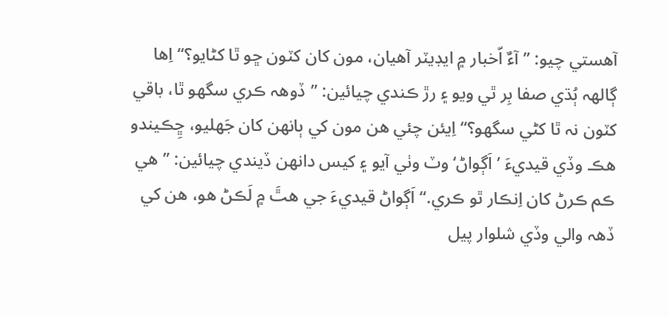آهستي چيو: ”آءٌ اّخبار ۾ ايڊيٽر آهيان، مون کان کٽون ڇو ٿا کڻايو؟“ اِها ڳالھہ ٻُڌي صفا بِر ٿي ويو ۽ رڙ ڪندي چيائين: ”ڏوھہ ڪري سگهو ٿا، باقي کٽون نہ ٿا کڻي سگهو؟“ اِيئن چئي هن مون کي ٻانھن کان جَهليو، ڇِڪيندو هڪ وڏي قيديءَ ’اَڳواڻ‘ وٽ وٺي آيو ۽ کيس دانھن ڏيندي چيائين: ”هي ڪم ڪرڻ کان اِنڪار ٿو ڪري.“ اَڳواڻ قيديءَ جي هٿَ ۾ لَڪڻ هو، هن کي ڏھہ والي وڏي شلوار پيل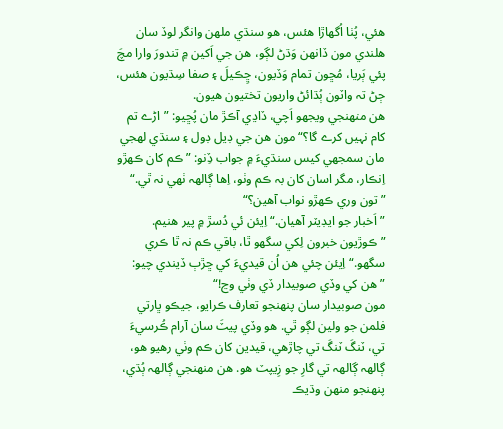هئي، پُٺا اُگهاڙا هئس، هو سنڌي ملھن وانگر لوڏ سان هلندي مون ڏانھن وَڌڻ لڳو، هن جي اَکين ۾ تندورَ وارا مچَ پئي ٻَريا، مُڇون تمام وَڏيون، ڇِڪيلَ ۽ صفا سِڌيون هئس، ڄڻ تہ واٽون ٻُڌائڻ واريون تختيون هيون.
هن منھنجي ويجهو اَچي، ڏاڍي آڪڙ مان پُڇيو: ”اڑے تم کام نہیں کرے گا؟“ مون هن جي ڊيل ڊول ۽ سنڌي لھجي مان سمجهي کيس سنڌيءَ ۾ جواب ڏِنو: ”ڪم کان ڪھڙو اِنڪار، مگر اسان کان بہ ڪم وٺو، اِها ڳالھہ ٺھي نہ ٿي.“
”تون وري ڪھڙو نواب آهين؟“
”اَخبار جو ايڊيٽر آهيان.“ اِيئن ئي دُسڙ ۾ پير هنيم.
”ڪوڙيون خبرون لِکي سگهو ٿا، باقي ڪم نہ ٿا ڪري سگهو.“ اِيئن چئي هن اُن قيديءَ کي ڇڙٻ ڏيندي چيو: ”هن کي وڏي صوبيدار ڏي وٺي وڃ!“
مون صوبيدار سان پنھنجو تعارف ڪرايو، جيڪو ڀارتي فلمن جو ولين لڳو ٿي. هو وڏي پيٽَ سان آرام ڪُرسيءَ تي، ٽنگَ ٽنگَ تي چاڙهي، قيدين کان ڪم وٺي رهيو هو، ڳالھہ ڳالھہ تي گارِ جو زِيپٽ هو. هن منھنجي ڳالھہ ٻُڌي، پنھنجو منھن وڌيڪ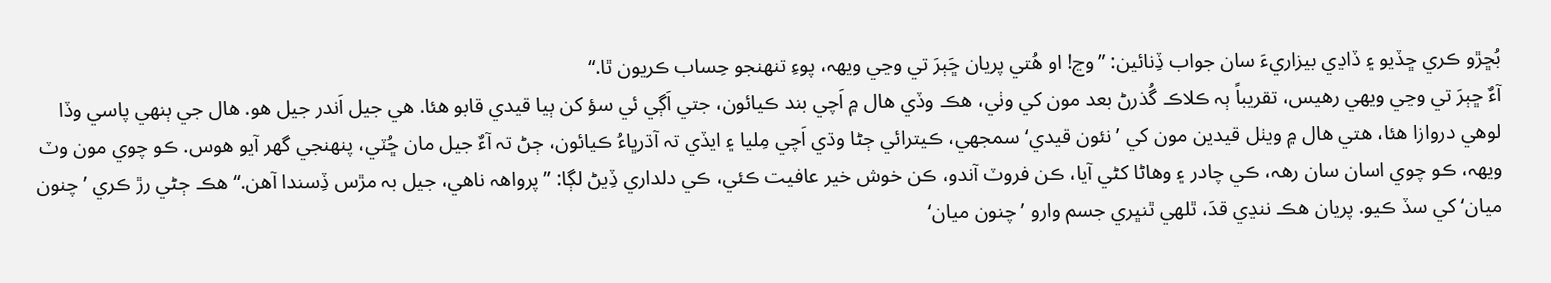بُڇڙو ڪري ڇڏيو ۽ ڏاڍي بيزاريءَ سان جواب ڏِنائين: ”وڃ! او هُتي پريان ڇَٻرَ تي وڃي ويھہ، پوءِ تنھنجو حِساب ڪريون ٿا.“
آءٌ ڇٻرَ تي وڃي ويھي رهيس، تقريباً ٻہ ڪلاڪ گُذرڻ بعد مون کي وٺي، هڪ وڏي هال ۾ اَچي بند ڪيائون، جتي اَڳي ئي سؤ کن ٻيا قيدي قابو هئا. هي جيل اَندر جيل هو. هال جي ٻنھي پاسي وڏا لوهي دروازا هئا، هتي هال ۾ ويٺل قيدين مون کي ’نئون قيدي‘ سمجهي، ڪيترائي ڄڻا وڌي اَچي مِليا ۽ ايڏي تہ آڌرڀاءُ ڪيائون، ڄڻ تہ آءٌ جيل مان ڇُٽي، پنھنجي گهر آيو هوس. ڪو چوي مون وٽ ويھہ، ڪو چوي اسان سان رھہ، ڪي چادر ۽ وهاڻا کڻي آيا، ڪن فروٽ آندو، ڪن خوش خير عافيت ڪئي، ڪي دلداري ڏِيڻ لڳا: ”پرواھہ ناهي، جيل بہ مڙس ڏِسندا آهن.“ هڪ ڄڻي رڙ ڪري ’چنون ميان‘ کي سڏ ڪيو. پريان هڪ ننڍي قدَ، ٿلھي ٿنڀري جسم وارو ’چنون ميان‘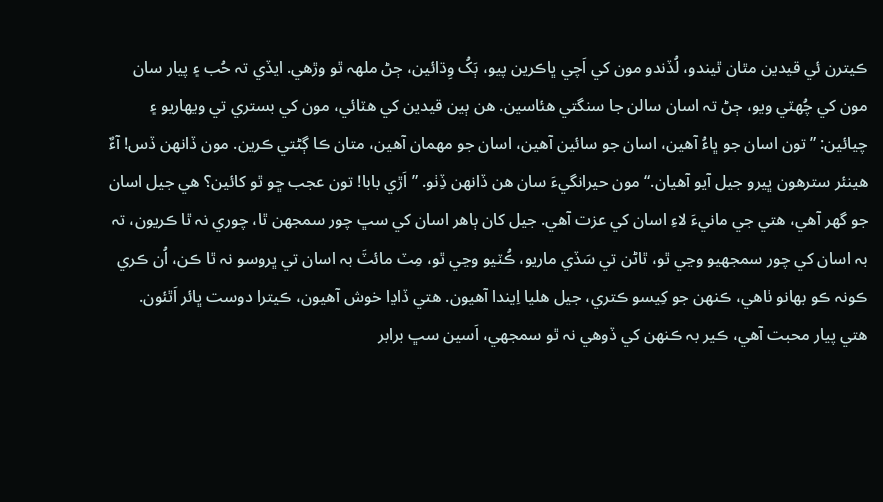ڪيترن ئي قيدين مٿان ٿيندو، لُڏندو مون کي اَچي ڀاڪرين پيو، ٻَکُ وِڌائين، ڄڻ ملھہ ٿو وڙهي. ايڏي تہ حُب ۽ پيار سان مون کي چُھٽي ويو، ڄڻ تہ اسان سالن جا سنگتي هئاسين. هن ٻين قيدين کي هٽائي، مون کي بستري تي ويھاريو ۽ چيائين: ”تون اسان جو ڀاءُ آهين، اسان جو سائين آهين، اسان جو مھمان آهين، متان ڪا ڳڻتي ڪرين. مون ڏانھن ڏس! آءٌ هينئر سترهون ڀيرو جيل آيو آهيان.“ مون حيرانگيءَ سان هن ڏانھن ڏِٺو. ”اَڙي بابا! تون عجب ڇو ٿو کائين؟ هي جيل اسان جو گهر آهي، هتي جي مانيءَ لاءِ اسان کي عزت آهي. جيل کان ٻاهر اسان کي سڀ چور سمجهن ٿا، چوري نہ ٿا ڪريون، تہ بہ اسان کي چور سمجهيو وڃي ٿو، ٿاڻن تي سَڏي ماريو، ڪُٽيو وڃي ٿو، مِٽ مائٽَ بہ اسان تي ڀروسو نہ ٿا ڪن، اُن ڪري ڪونہ ڪو بھانو ٺاهي، ڪنھن جو کِيسو ڪتري، جيل هليا اِيندا آهيون. هتي ڏاڍا خوش آهيون، ڪيترا دوست ڀائر اَٿئون. هتي پيار محبت آهي، ڪير بہ ڪنھن کي ڏوهي نہ ٿو سمجهي، اَسين سڀ برابر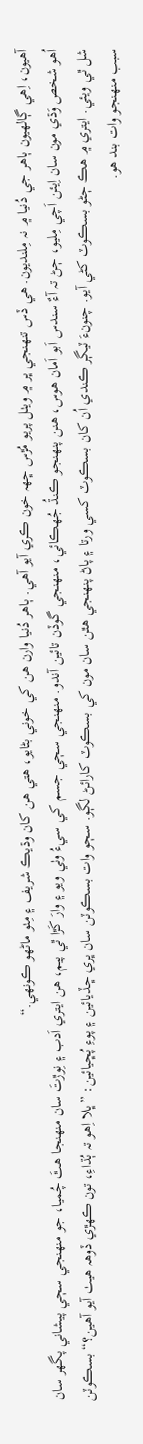آهيون، اِهي ڳالھيون ٻاهر جي دُنيا ۾ نہ مِلنديون. هي ڏس تنھنجي ڀر ۾ ويٺل پريو مُڙس ڇھہ خون ڪري آيو آهي. ٻاهر دُنيا وارن هن کي خوني بڻايو، هتي هن کان وڌيڪ شريف ۽ مِٺو ماڻھو ڪونھي.“
اُهو شخص وَڌي مون سان اِيئن اَچي مِليو، ڄڻ تہ آءٌ سندس اَبو اَمان هوس، هنن پنھنجو ڪنڌُ جُهڪائي، منھنجي گوڏن تائين آندو. منھنجي سڄي جسم کي سيءُ وٺي ويو ۽ وارَ کَڙا ٿي پيم، هن ايتري اَدب ۽ نِوڙتَ سان منھنجا هٿَ چُميا، جو منھنجي سڄي پيشاني پگهر سان شل ٿي ويئي. ايتري ۾ هڪ ڄڻو بسڪوٽ کڻي آيو. چنونءَ ٽيڳر ڪندي اُن کان بسڪوٽ کسي ورتا ۽ پاڻ پنھنجي هٿن سان مون کي بسڪوٽ کارائڻ لڳو. سڄو وات بسڪوٽن سان ڀري ڇڏيائين ۽ پوءِ پُڇيائين: ”ڀلا اِهو تہ ٻُڌاءِ، تون ڪھڙي ڏوھہ هيٺ آيو آهين؟“ بسڪوٽن سبب منھنجو وات بند هو.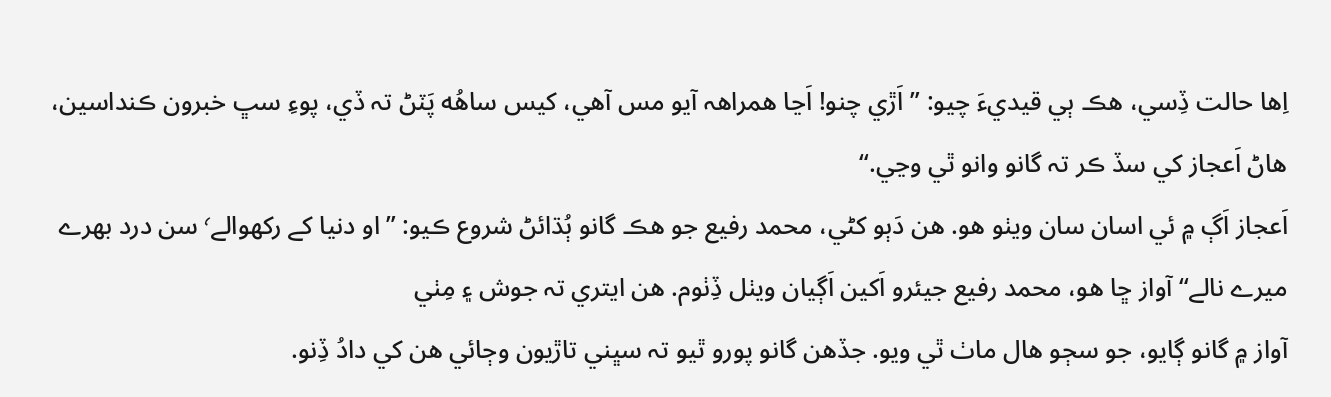اِها حالت ڏِسي، هڪ ٻي قيديءَ چيو: ”اَڙي چنو! اَڃا همراھہ آيو مس آهي، کيس ساهُه پَٽڻ تہ ڏي، پوءِ سڀ خبرون ڪنداسين، هاڻ اَعجاز کي سڏ ڪر تہ گانو وانو ٿي وڃي.“
اَعجاز اَڳ ۾ ئي اسان سان ويٺو هو. هن دَٻو کڻي، محمد رفيع جو هڪ گانو ٻُڌائڻ شروع ڪيو: ”او دنیا کے رکھوالے٬ سن درد بھرے میرے نالے“ آواز ڇا هو، محمد رفيع جيئرو اَکين اَڳيان ويٺل ڏِٺوم. هن ايتري تہ جوش ۽ مِٺي
آواز ۾ گانو ڳايو، جو سڄو هال ماٺ ٿي ويو. جڏهن گانو پورو ٿيو تہ سڀني تاڙيون وڄائي هن کي دادُ ڏِنو.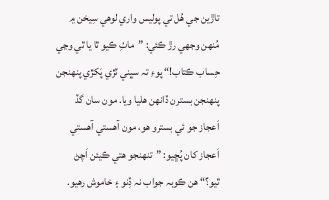تاڙين جي هُل تي پوليس واري لوهي سِيخن ۾ مُنھن وجهي رڙ ڪئي: ”ماٺِ ڪيو ٿا يا ٿي وڃي حِساب ڪتاب!“ پوءِ تہ سڀني ٽڙي پَکڙي پنھنجن پنھنجن بسترن ڏانھن هليا ويا. مون سان گڏ اَعجاز جو ئي بسترو هو، مون آهستي آهستي اَعجاز کان پُڇيو: ”تنھنجو هتي ڪيئن اَچڻ ٿيو؟“ هن ڪوبہ جواب نہ ڏِنو ۽ خاموش رهيو.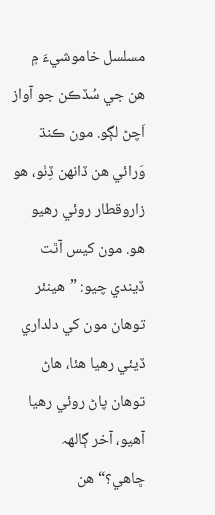مسلسل خاموشيءَ ۾ هن جي سُڏڪن جو آواز اَچڻ لڳو. مون ڪنڌ وَرائي هن ڏانھن ڏِٺو، هو زاروقطار روئي رهيو هو. مون کيس آٿت ڏيندي چيو: ”هينئر توهان مون کي دلداري ڏيئي رهيا هئا، هاڻ توهان پاڻ روئي رهيا آهيو، آخر ڳالھہ ڇاهي؟“ هن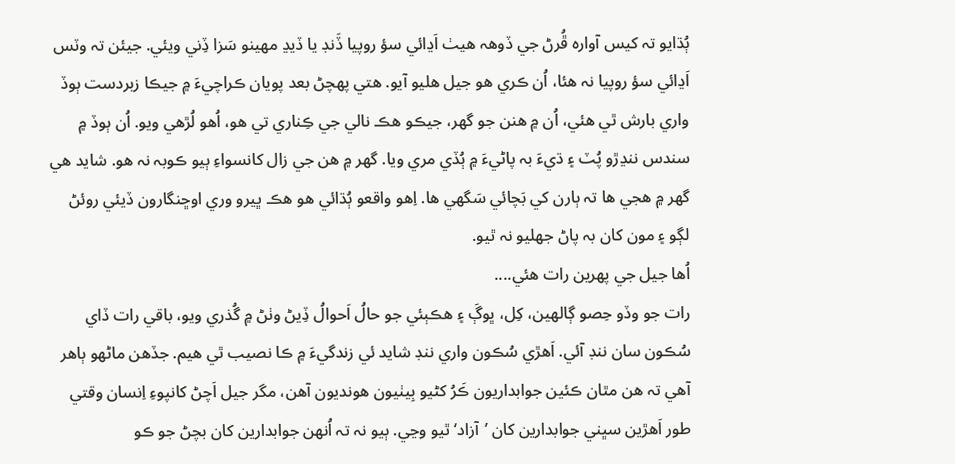ٻُڌايو تہ کيس آوارہ ڦُرڻ جي ڏوھہ هيٺ اَڍائي سؤ روپيا ڏَنڊ يا ڏيڍ مھينو سَزا ڏِني ويئي. جيئن تہ وٽس اَڍائي سؤ روپيا نہ هئا، اُن ڪري هو جيل هليو آيو. هتي پھچڻ بعد پويان ڪراچيءَ ۾ جيڪا زبردست ٻوڏ واري بارش ٿي هئي، اُن ۾ هنن جو گهر، جيڪو هڪ نالي جي ڪِناري تي هو، اُهو لُڙهي ويو. اُن ٻوڏ ۾ سندس ننڍڙو پُٽ ۽ ڌيءَ بہ پاڻيءَ ۾ ٻُڏي مري ويا. گهر ۾ هن جي زال کانسواءِ ٻيو ڪوبہ نہ هو. شايد هي گهر ۾ هجي ها تہ ٻارن کي بَچائي سَگهي ها. اِهو واقعو ٻُڌائي هو هڪ ڀيرو وري اوڇنگارون ڏيئي روئڻ لڳو ۽ مون کان بہ پاڻ جهليو نہ ٿيو.
اُها جيل جي پھرين رات هئي....
رات جو وڏو حِصو ڳالھين، کِل، ڀوڳَ ۽ هڪٻئي جو حالُ اَحوالُ ڏِيڻ وٺڻ ۾ گُذري ويو، باقي رات ڏاي سُڪون سان ننڊ آئي. اَهڙي سُڪون واري ننڊ شايد ئي زندگيءَ ۾ ڪا نصيب ٿي هيم. جڏهن ماڻھو ٻاهر آهي تہ هن مٿان ڪئين جوابداريون ڪَرُ کڻيو بِيٺيون هونديون آهن، مگر جيل اَچڻ کانپوءِ اِنسان وقتي طور اَهڙين سڀني جوابدارين کان ’آزاد‘ ٿيو وڃي. ٻيو نہ تہ اُنھن جوابدارين کان بچڻ جو ڪو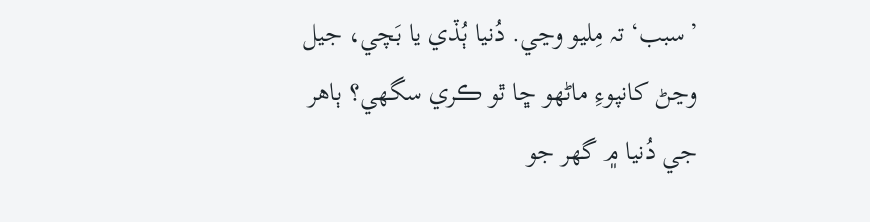’سبب‘ تہ مِليو وڃي. دُنيا ٻُڏي يا بَچي، جيل وڃڻ کانپوءِ ماڻھو ڇا ٿو ڪري سگهي؟ ٻاهر جي دُنيا ۾ گهر جو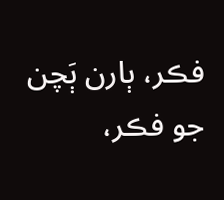فڪر، ٻارن ٻَچن جو فڪر،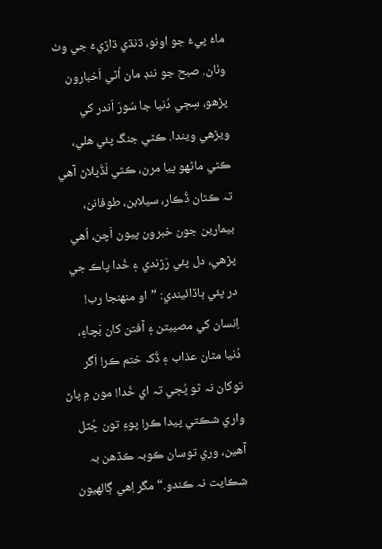ماءُ پيءُ جو اونو، ڌنڌي ڌاڙيءَ جي وٺ وٺان. صبح جو ننڊ مان اُٿي اَخبارون پڙهو، سِڄي دُنيا جا سُورَ اَندر کي ويڙهي ويندا. ڪٿي جنگ پئي هلي، ڪٿي ماڻھو پيا مرن، ڪٿي لَڏَپلاڻ آهي تہ ڪٿان ڏُڪار، سيلابن، طوفانن، بيمارين جون خبرون پيون اَچن، اُهي پڙهي، دل پئي رَڙندي ۽ خُدا پاڪ جي در پئي ٻاڏائيندي: ”او منھنجا رب! اِنسان کي مصيبتن ۽ آفتن کان بَچاءِ، دُنيا مٿان عذاب ۽ ڏُک ختم ڪر! اَگر توکان نہ ٿو پُڄي تہ اي خُدا! مون ۾ پاڻ واري شڪتي پيدا ڪر! پوءِ تون ڇُٽل آهين، وري توسان ڪوبہ ڪڏهن بہ شڪايت نہ ڪندو.“ مگر اِهي ڳالھيون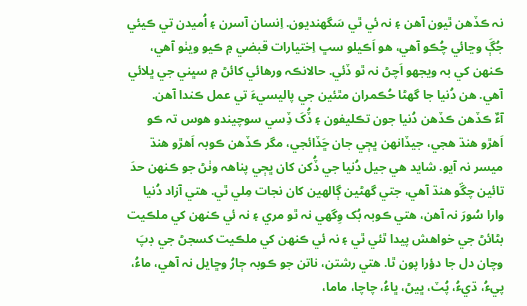نہ ڪڏهن ٿيون آهن ۽ نہ ئي ٿي سَگهنديون. اِنسان آسرن ۽ اُميدن تي ڪيئي جُڳَ وڃائي چُڪو آهي، هو اَڪيلو سڀ اِختيارات قبضي ۾ ڪيو ويٺو آهي، ڪنھن کي بہ ويجهو اَچڻ نہ ٿو ڏئي. حالانڪہ ورهائي کائڻ ۾ سڀني جي ڀلائي آهي. هن دُنيا جا گهڻا حُڪمران مٿئين جي پاليسيءَ تي عمل ڪندا آهن.
آءٌ ڪڏهن ڪڏهن دُنيا جون تڪليفون ۽ ڏُکَ ڏِسي سوچيندو هوس تہ ڪو اَهڙو هنڌ هجي، جيڏانھن ڀڄي جان ڇَڏائجي، مگر ڪڏهن ڪوبہ اَهڙو هنڌ ميسر نہ آيو. شايد هي جيل دُنيا جي ڏُکن کان ڀڄي پناھہ وٺڻ جو ڪنھن حدَ تائين چڱو هنڌ آهي، جتي گهڻين ڳالھين کان نجات مِلي ٿي. هتي آزاد دُنيا وارا سُورَ نہ آهن، هتي ڪوبہ بُک وِگهي نہ ٿو مري ۽ نہ ئي ڪنھن کي ملڪيت بڻائڻ جي خواهش پيدا ٿئي ٿي ۽ نہ ئي ڪنھن کي ملڪيت کسجڻ جي ڊپَ وچان دل جا دؤرا پون ٿا. هتي رشتن، ناتن جو ڪوبہ ڄارُ وڇايل نہ آهي، ماءُ، پيءُ، ڌيءُ، پُٽ، ڀيڻ، ڀاءُ، چاچا، ماما،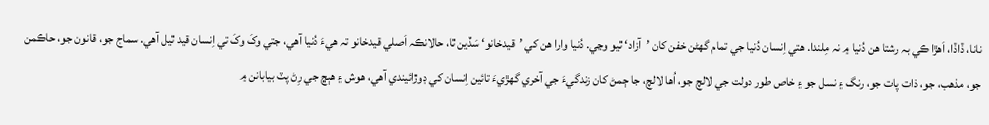نانا، ڏاڏا، اَهڙا ڪي بہ رشتا هن دُنيا ۾ نہ مِلندا. هتي اِنسان دُنيا جي تمام گهڻن خفن کان ’آزاد‘ ٿيو وڃي. دُنيا وارا هن کي ’قيدخانو‘ سَڏين ٿا، حالانڪہ اَصلي قيدخانو تہ هيءَ دُنيا آهي، جتي وکَ وکَ تي اِنسان قيد ٿيل آهي. سماج جو، قانون جو، حاڪمن جو، مذهب، جو، ذات پات جو، رنگ ۽ نسل جو ۽ خاص طور دولت جي لالچ جو، اُها لالچ، جا ڄمڻ کان زندگيءَ جي آخري گهڙيءَ تائين اِنسان کي ڊوڙائيندي آهي، هوش ۽ هٻڇ جي رِڻ پٽ بيابانن ۾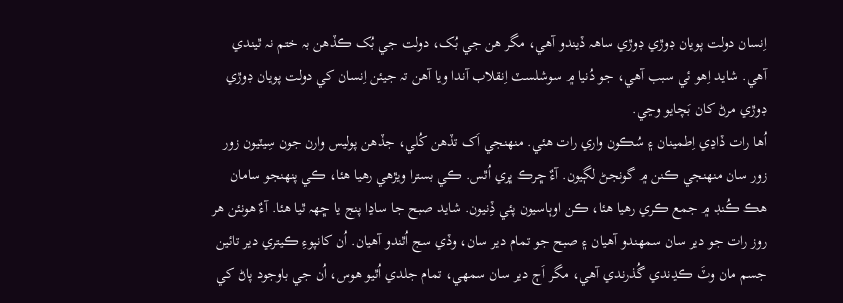اِنسان دولت پويان ڊوڙي ڊوڙي ساھہ ڏيندو آهي، مگر هن جي بُک، دولت جي بُک ڪڏهن بہ ختم نہ ٿيندي آهي. شايد اِهو ئي سبب آهي، جو دُنيا ۾ سوشلسٽ اِنقلاب آندا ويا آهن تہ جيئن اِنسان کي دولت پويان ڊوڙي ڊوڙي مرڻ کان بَچايو وڃي.
اُها رات ڏاڍي اِطمينان ۽ سُڪون واري رات هئي. منھنجي اَک تڏهن کُلي، جڏهن پوليس وارن جون سِيٽيون زور زور سان منھنجي ڪنن ۾ گونجڻ لڳيون. آءٌ ڇرڪ ڀري اُٿس. ڪي بسترا ويڙهي رهيا هئا، ڪي پنھنجو سامان هڪ ڪُنڊ ۾ جمع ڪري رهيا هئا، ڪن اوٻاسيون پئي ڏِنيون. شايد صبح جا ساڍا پنج يا ڇھہ ٿيا هئا. آءٌ هونئن هر روز رات جو دير سان سمھندو آهيان ۽ صبح جو تمام دير سان، وڏي سج اُٿندو آهيان. اُن کانپوءِ ڪيتري دير تائين جسم مان وٽَ ڪڍندي گُذرندي آهي، مگر اَڄ دير سان سمھي، تمام جلدي اُٿيو هوس، اُن جي باوجود پاڻ کي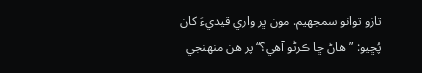تازو توانو سمجهيم. مون ڀر واري قيديءَ کان پُڇيو: ”هاڻ ڇا ڪرڻو آهي؟“ پر هن منھنجي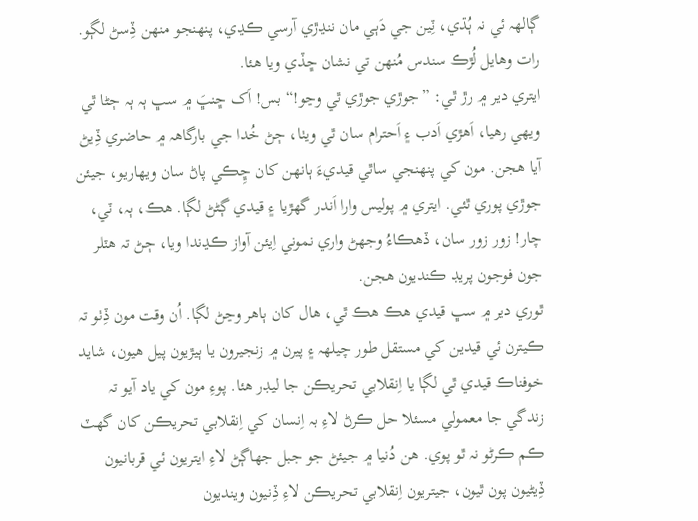ڳالھہ ئي نہ ٻُڌي، ٽِين جي دَٻي مان ننڍڙي آرسي ڪڍي، پنھنجو منھن ڏِسڻ لڳو. رات وهايل لُڙڪ سندس مُنھن تي نشان ڇڏي ويا هئا.
ايتري دير ۾ رڙ ٿي: ”جوڙي جوڙي ٿي وڃو!“ بس! اَک ڇنڀَ ۾ سڀ ٻہ ٻہ ڄڻا ٿي ويھي رهيا، اَهڙي اَدب ۽ اَحترام سان ٿي ويٺا، ڄڻ خُدا جي بارگاھہ ۾ حاضري ڏِيڻ آيا هجن. مون کي پنھنجي ساٿي قيديءَ ٻانھن کان ڇِڪي پاڻ سان ويھاريو، جيئن جوڙي پوري ٿئي. ايتري ۾ پوليس وارا اَندر گهڙيا ۽ قيدي ڳڻڻ لڳا. هڪ، ٻہ، ٽي، چار! زور زور سان، ڏهڪاءُ وجهڻ واري نموني اِيئن آواز ڪڍندا ويا، ڄڻ تہ هٽلر جون فوجون پريڊ ڪنديون هجن.
ٿوري دير ۾ سڀ قيدي هڪ هڪ ٿي، هال کان ٻاهر وڃڻ لڳا. اُن وقت مون ڏِٺو تہ ڪيترن ئي قيدين کي مستقل طور چيلھہ ۽ پيرن ۾ زنجيرون يا ٻيڙيون پيل هيون، شايد خوفناڪ قيدي ٿي لڳا يا اِنقلابي تحريڪن جا ليڊر هئا. پوءِ مون کي ياد آيو تہ زندگي جا معمولي مسئلا حل ڪرڻ لاءِ بہ اِنسان کي اِنقلابي تحريڪن کان گهٽ ڪم ڪرڻو نہ ٿو پوي. هن دُنيا ۾ جيئڻ جو جبل جهاڳڻ لاءِ ايتريون ئي قربانيون ڏِيڻيون پون ٿيون، جيتريون اِنقلابي تحريڪن لاءِ ڏِنيون وينديون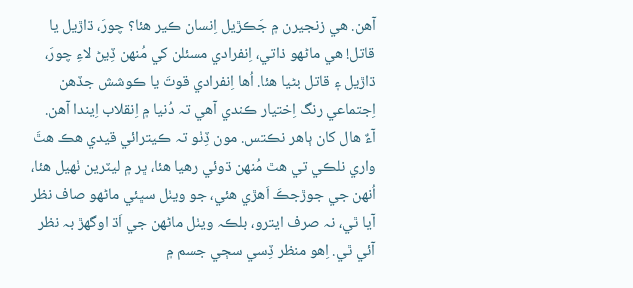آهن. هي زنجيرن ۾ جَڪڙيل اِنسان ڪير هئا؟ چورَ، ڌاڙيل يا قاتل! هي ماڻھو ذاتي، اِنفرادي مسئلن کي مُنھن ڏِيڻ لاءِ چورَ، ڌاڙيل ۽ قاتل بڻيا هئا. اُها اِنفرادي قوتَ يا ڪوشش جڏهن اِجتماعي رنگ اِختيار ڪندي آهي تہ دُنيا ۾ اِنقلاب اِيندا آهن.
آءٌ هال کان ٻاهر نڪتس. مون ڏِٺو تہ ڪيترائي قيدي هڪ هٿَ واري نلڪي تي هٿ مُنھن ڌوئي رهيا هئا، ڀر ۾ ليٽرين ٺھيل هئا، اُنھن جي جوڙجڪَ اَهڙي هئي، جو ويٺل سڀئي ماڻھو صاف نظر آيا ٿي، نہ صرف ايترو، بلڪہ ويٺل ماڻھن جي اَڌ اوگهڙ بہ نظر آئي ٿي. اِهو منظر ڏِسي سڄي جسم ۾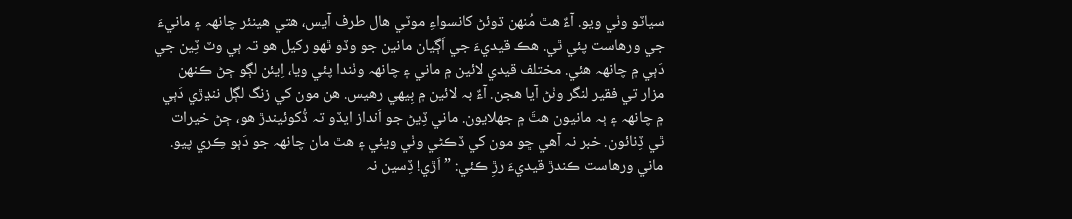سياٽو وٺي ويو. آءٌ هٿ مُنھن ڌوئڻ کانسواءِ موٽي هال طرف آيس، هتي هينئر چانھہ ۽ مانيءَ جي ورهاست پئي ٿي. هڪ قيديءَ جي اَڳيان مانين جو وڏو ٿھو رکيل هو تہ ٻي وٽ ٽِين جي دَٻي ۾ چانھہ هئي. مختلف قيدي لائين ۾ ماني ۽ چانھہ وٺندا پئي ويا، اِيئن لڳو ڄڻ ڪنھن مزار تي فقير لنگر وٺڻ آيا هجن. آءٌ بہ لائين ۾ بِيھي رهيس. هن مون کي زنگ لڳل ننڍڙي دَٻي ۾ چانھہ ۽ ٻہ مانيون هٿَ ۾ جهلايون. ماني ڏِيڻ جو اَنداز ايڏو تہ ڏُکوئيندڙ هو، ڄڻ خيرات ٿي ڏِنائون. خبر نہ آهي ڇو مون کي ڏڪڻي وٺي ويئي ۽ هٿ مان چانھہ جو دَٻو ڪِري پيو. ماني ورهاست ڪندڙ قيديءَ رڙِ ڪئي: ”اَڙي! ڏِسين نہ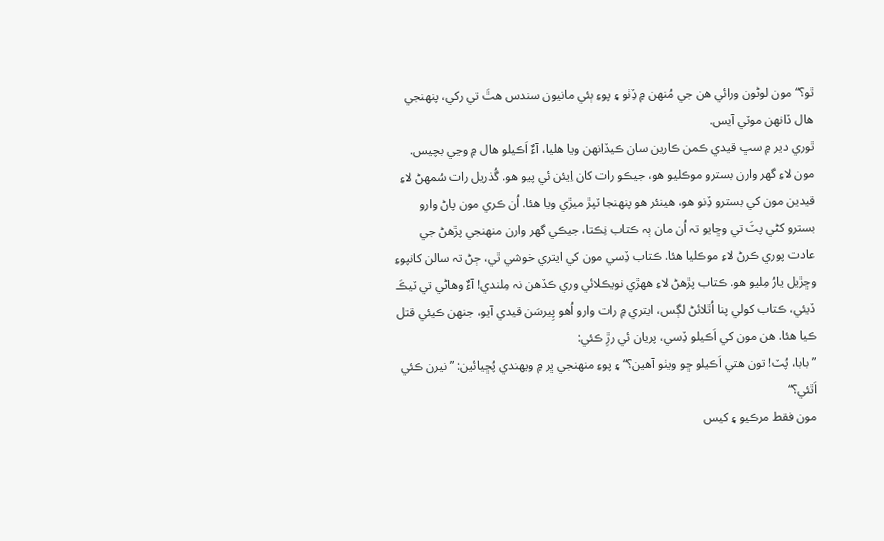ٿو؟“ مون لوڻون ورائي هن جي مُنھن ۾ ڏِٺو ۽ پوءِ ٻئي مانيون سندس هٿَ تي رکي، پنھنجي هال ڏانھن موٽي آيس.
ٿوري دير ۾ سڀ قيدي ڪمن ڪارين سان ڪيڏانھن ويا هليا، آءٌ اَڪيلو هال ۾ وڃي بچيس. مون لاءِ گهر وارن بسترو موڪليو هو، جيڪو رات کان اِيئن ئي پيو هو. گُذريل رات سُمھڻ لاءِ قيدين مون کي بسترو ڏِنو هو، هينئر هو پنھنجا ٽپڙ ميڙي ويا هئا. اُن ڪري مون پاڻ وارو بسترو کڻي پٽَ تي وڇايو تہ اُن مان ٻہ ڪتاب نِڪتا، جيڪي گهر وارن منھنجي پڙهڻ جي عادت پوري ڪرڻ لاءِ موڪليا هئا. ڪتاب ڏِسي مون کي ايتري خوشي ٿي، ڄڻ تہ سالن کانپوءِ وڇڙيل يارُ مِليو هو. ڪتاب پڙهڻ لاءِ هھڙي نويڪلائي وري ڪڏهن نہ مِلندي! آءٌ وهاڻي تي ٽيڪَ ڏيئي، ڪتاب کولي پنا اُٿلائڻ لڳس، ايتري ۾ رات وارو اُهو پِيرسَن قيدي آيو، جنھن ڪيئي قتل ڪيا هئا. هن مون کي اَڪيلو ڏِسي، پريان ئي رڙِ ڪئي:
”بابا، پُٽ! تون هتي اَڪيلو ڇو ويٺو آهين؟“ ۽ پوءِ منھنجي ڀر ۾ ويھندي پُڇيائين: ”نيرن ڪئي اَٿئي؟“
مون فقط مرڪيو ۽ کيس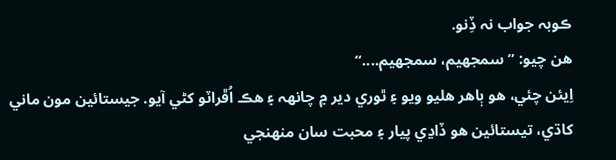ڪوبہ جواب نہ ڏِنو.
هن چيو: ”سمجهيم، سمجهيم....“
اِيئن چئي، هو ٻاهر هليو ويو ۽ ٿوري دير ۾ چانھہ ۽ هڪ اُڦراٽو کڻي آيو. جيستائين مون ماني کاڌي، تيستائين هو ڏاڍي پيار ۽ محبت سان منھنجي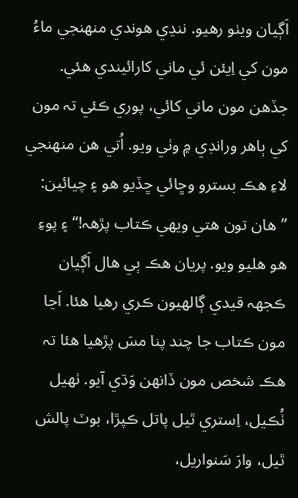اَڳيان ويٺو رهيو. ننڍي هوندي منھنجي ماءُ مون کي اِيئن ئي ماني کارائيندي هئي. جڏهن مون ماني کائي، پوري ڪئي تہ مون کي ٻاهر ورانڊي ۾ وٺي ويو. اُتي هن منھنجي لاءِ هڪ بسترو وڇائي ڇڏيو هو ۽ چيائين: ”هان تون هتي ويھي ڪتاب پڙھہ!“ ۽ پوءِ هو هليو ويو. پريان هڪ ٻي هال اَڳيان ڪجهہ قيدي ڳالھيون ڪري رهيا هئا. اَڃا مون ڪتاب جا چند پنا مسَ پڙهيا هئا تہ هڪ شخص مون ڏانھن وَڌي آيو. ٺھيل ٺُڪيل، اِستري ٿيل پاتل ڪپڙا، بوٽ پالش ٿيل، وارَ سَنواريل،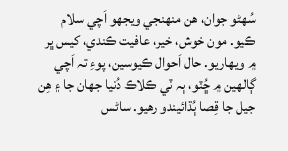سُھڻو جوان، هن منھنجي ويجهو اَچي سلام ڪيو. مون خوش، خير، عافيت ڪندي، کيس ڀر ۾ ويھاريو. حال اَحوال ڪيوسين، پوءِ تہ اَچي ڳالھين ۾ ڇُٽو، ٻہ ٽي ڪلاڪ دُنيا جھان جا ۽ هِن جيل جا قِصا ٻُڌائيندو رهيو. ساڻس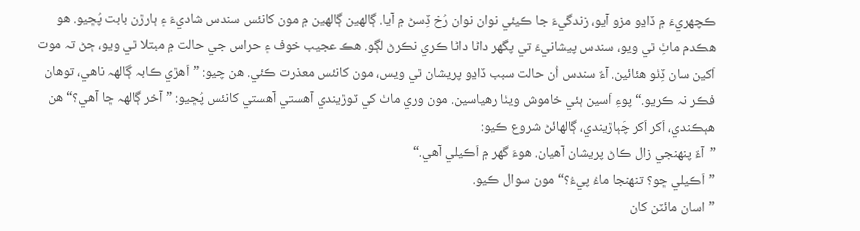ڪچھريءَ ۾ ڏاڍو مزو آيو، زندگيءَ جا ڪيئي نوان نوان رُخ ڏِسڻ ۾ آيا. ڳالھين ڳالھين ۾ مون کانئس سندس شاديءَ ۽ ٻارڙن بابت پُڇيو. هو هڪدم ماٺِ ٿي ويو، سندس پيشانيءَ تي پگهر داڻا داڻا ڪري نڪرڻ لڳو. هڪ عجيب خوف ۽ حراس جي حالت ۾ مبتلا ٿي ويو، ڄڻ تہ موت اَکين سان ڏِٺو هئائين. آءٌ سندس اُن حالت سبب ڏاڍو پريشان ٿي ويس، مون کانئس معذرت ڪئي. هن چيو: ”اَهڙي ڪابہ ڳالھہ ناهي، توهان فڪر نہ ڪريو.“ پوءِ اَسين ٻئي خاموش ويٺا رهياسين. مون وري ماٺ کي ٽوڙيندي آهستي آهستي کانئس پُڇيو: ”آخر ڳالھہ ڇا آهي؟“ هن هٻڪندي، اَکر اَکر چَٻاڙيندي، ڳالھائڻ شروع ڪيو:
”آءٌ پنھنجي زال ڪاڻ پريشان آهيان. هوءَ گهر ۾ اَڪيلي آهي.“
”اَڪيلي ڇو؟ تنھنجا ماءُ پيءُ؟“ مون سوال ڪيو.
”اسان مائٽن کان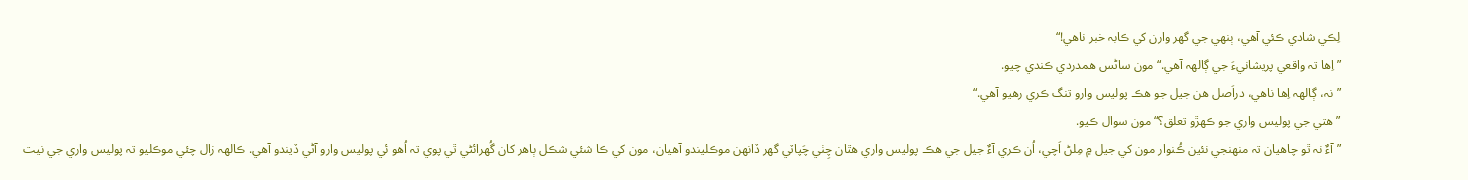لِڪي شادي ڪئي آهي، ٻنھي جي گهر وارن کي ڪابہ خبر ناهي!“
”اِها تہ واقعي پريشانيءَ جي ڳالھہ آهي.“ مون ساڻس همدردي ڪندي چيو.
”نہ، ڳالھہ اِها ناهي، دراَصل هن جيل جو هڪ پوليس وارو تنگ ڪري رهيو آهي.“
”هتي جي پوليس واري جو ڪھڙو تعلق؟“ مون سوال ڪيو.
”آءٌ نہ ٿو چاهيان تہ منھنجي نئين ڪُنوار مون کي جيل ۾ مِلڻ اَچي، اُن ڪري آءٌ جيل جي هڪ پوليس واري هٿان چِٺي چَپاٽي گهر ڏانھن موڪليندو آهيان، مون کي ڪا شئي شڪل ٻاهر کان گُهرائڻي ٿي پوي تہ اُهو ئي پوليس وارو آڻي ڏيندو آهي. ڪالھہ زال چئي موڪليو تہ پوليس واري جي نيت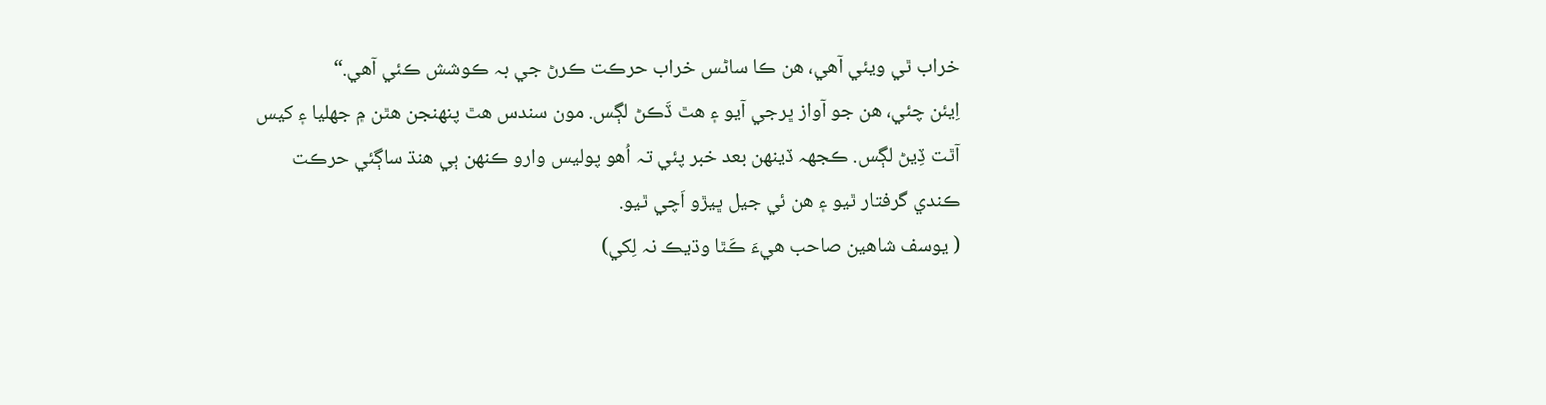خراب ٿي ويئي آهي، هن ڪا ساڻس خراب حرڪت ڪرڻ جي بہ ڪوشش ڪئي آهي.“
اِيئن چئي، هن جو آواز ڀرجي آيو ۽ هٿ ڏَڪڻ لڳس. مون سندس هٿ پنھنجن هٿن ۾ جهليا ۽ کيس آٿت ڏِيڻ لڳس. ڪجهہ ڏينھن بعد خبر پئي تہ اُهو پوليس وارو ڪنھن ٻي هنڌ ساڳئي حرڪت ڪندي گرفتار ٿيو ۽ هن ئي جيل ڀيڙو اَچي ٿيو.
( يوسف شاهين صاحب هيءَ ڪَٿا وڌيڪ نہ لِکي)